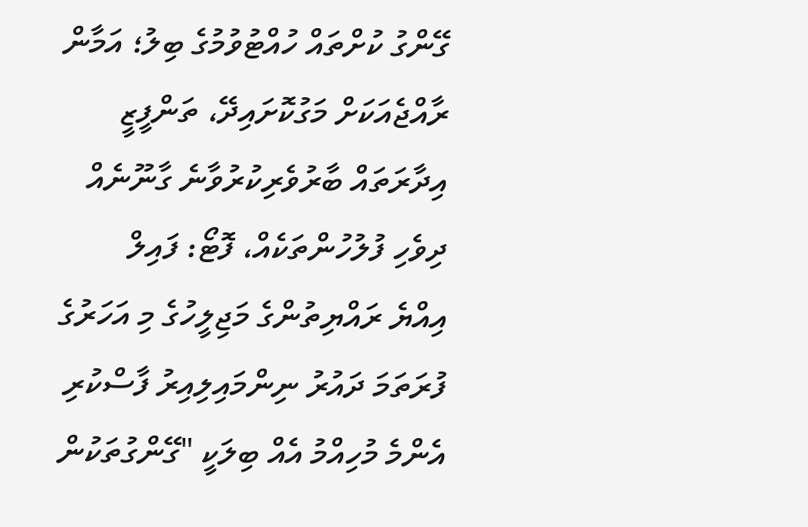ގޭންގު ކުށްތައް ހުއްޓުވުމުގެ ބިލު؛ އަމާން ރާއްޖެއަކަށް މަގުކޮށައިދޭ، ތަންފީޒީ އިދާރަތައް ބާރުވެރިކުރުވާނެ ގާނޫނެއް
ދިވެހި ފުލުހުންތަކެއް، ފޮޓޯ: ފައިލް
އިއްޔެ ރައްޔިތުންގެ މަޖިލީހުގެ މި އަހަރުގެ ފުރަތަމަ ދައުރު ނިންމައިލިއިރު ފާސްކުރި އެންމެ މުހިއްމު އެއް ބިލަކީ "ގޭންގުތަކުން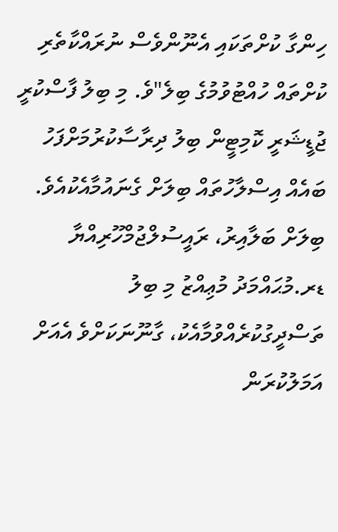ހިންގާ ކުށްތަކައި އެނޫންވެސް ނުރައްކާތެރި ކުށްތައް ހުއްޓުވުމުގެ ބިލެ"ވެ. މި ބިލު ފާސްކުރީ ޖުޑީޝަރީ ކޮމިޓީން ބިލު ދިރާސާކުރުމަށްފަހު ބައެއް އިސްލާހުތައް ބިލަށް ގެނައުމާއެކުއެވެ. ބިލަށް ބަލާއިރު، ރައީސުލްޖުމްހޫރިއްޔާ ޑރ.މުޙައްމަދު މުޢިއްޒު މި ބިލު ތަސްދީގުކުރެއްވުމާއެކު، ގާނޫނަކަށްވެ އެއަށް އަމަލުކުރަން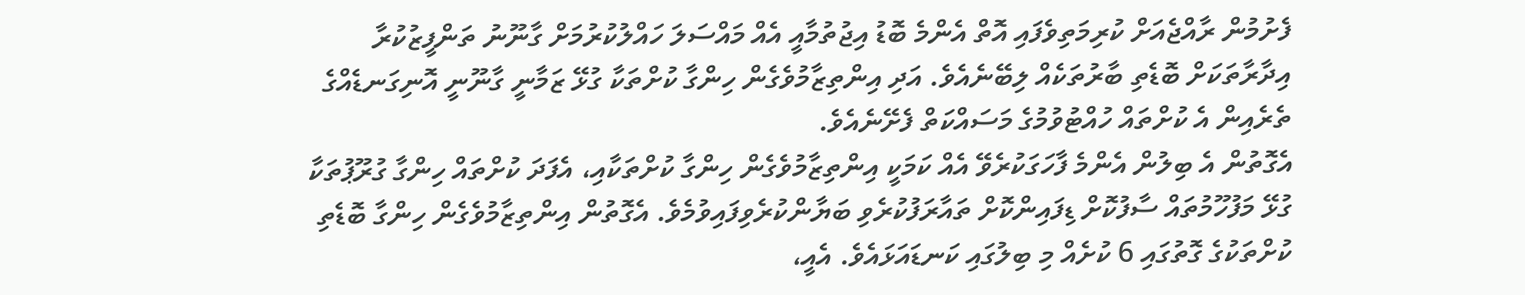ފެށުމުން ރާއްޖެއަށް ކުރިމަތިވެފައި އޮތް އެންމެ ބޮޑު އިޖުތުމާއީ އެއް މައްސަލަ ހައްލުކުރުމަށް ގާނޫނު ތަންފީޒުކުރާ އިދާރާތަކަށް ބޮޑެތި ބާރުތަކެއް ލިބޭނެއެވެ. އަދި އިންތިޒާމުވެގެން ހިންގާ ކުށްތަކާ ގުޅޭ ޒަމާނީ ގާނޫނީ އޮނިގަނޑެއްގެ ތެރެއިން އެ ކުށްތައް ހުއްޓުވުމުގެ މަސައްކަތް ފެށޭނެއެވެ.
އެގޮތުން އެ ބިލުން އެންމެ ފާހަގަކުރެވޭ އެއް ކަމަކީ އިންތިޒާމުވެގެން ހިންގާ ކުށްތަކާއި، އެފަދަ ކުށްތައް ހިންގާ ގުރޫޕުތަކާ ގުޅޭ މަފުހޫމުތައް ސާފުކޮށް ޑިފައިންކޮށް ތައާރަފުކުރެވި ބަޔާންކުރެވިފައިވުމެވެ. އެގޮތުން އިންތިޒާމުވެގެން ހިންގާ ބޮޑެތި ކުށްތަކުގެ ގޮތުގައި 6 ކުށެއް މި ބިލުގައި ކަނޑައަޅައެވެ. އެއީ،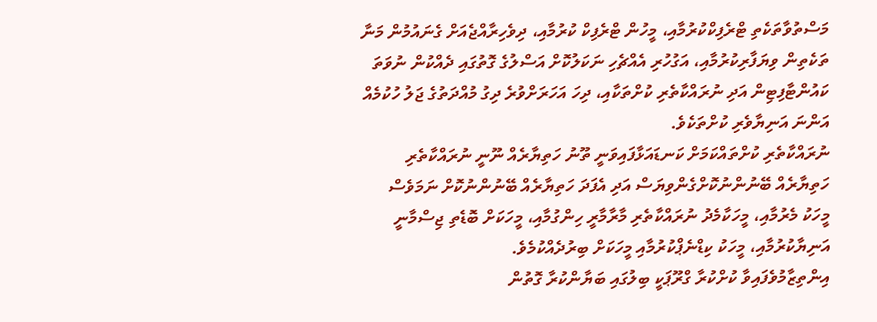މަސްތުވާތަކެތި ޓްރެފިކްކުރުމާއި، މީހުން ޓްރެފިކް ކުރުމާއި، ދިވެހިރާއްޖެއަށް ގެނައުމުން މަނާ ތަކެތިން ވިޔަފާރިކުރުމާއި، އަގުހުރި އެއްޗެހި ނަކަލުކޮށް އަސްލުގެ ގޮތުގައި ދެއްކުން ނުވަތަ ކައުންޓާފިޓިން އަދި ނުރައްކާތެރި ކުށްތަކާއި، ދިހަ އަހަރަށްވުރެ ދިގު މުއްދަތުގެ ޖަލު ހުކުމެއް އަންނަ އަނިޔާވެރި ކުށްތަކެވެ.
ނުރައްކާތެރި ކުށްތައްކަމަށް ކަނޑައަޅާފައިވަނީ ތޫނު ހަތިޔާރެއް ނޫނީ ނުރައްކާތެރި ހަތިޔާރެއް ބޭނުންނުކޮށްގެންވިޔަސް އަދި އެފަދަ ހަތިޔާރެއް ބޭނުންނުކޮށް ނަމަވެސް މީހަކު މެރުމާއި، މީހަކާމެދު ނުރައްކާތެރި މާރާމާރީ ހިންގުމާއި، މީހަކަށް ބޮޑެތި ޖިސްމާނީ އަނިޔާކުރުމާއި، މީހަކު ކިޑްނެޕްކުރުމާއި މީހަކަށް ބިރުދެއްކުމެވެ.
އިންތިޒާމުވެފައިވާ ކުށްކުރާ ގްރޫޕަކީ ބިލުގައި ބަޔާންކުރާ ގޮތުން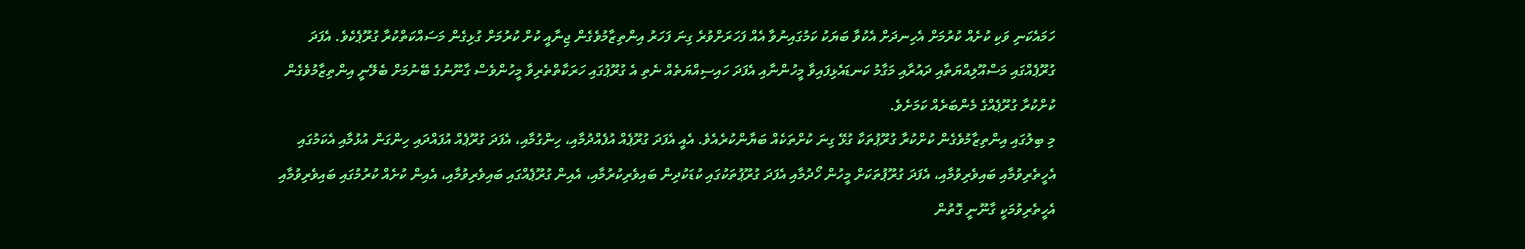ހަމައެކަނި ވަކި ކުށެއް ކުރުމަށް އެހިނދަށް އެކުވާ ބަޔަކު ކަމުގައިނުވާ އެއް ފަހަރަށްވުރެ ގިނަ ފަހަރު އިންތިޒާމުވެގެން ޖިނާއީ ކުށް ކުރުމަށް ގުޅިގެން މަސައްކަތްކުރާ ގުރޫޕެކެވެ. އެފަދަ ގުރޫޕެއްގައި މަސްއޫލިއްޔަތާއި ދައުރާއި މަގާމު ކަނޑައެޅިފައިވާ މީހުންނާއި އެފަދަ ހައިސިއްޔަތެއް ނެތި އެ ގުރޫޕުގައި ހަރަކާތްތެރިވާ މީހުންވެސް ގާނޫނުގެ ބޭނުމަށް ބެލޭނީ އިންތިޒާމުވެގެން ކުށްކުރާ ގުރޫޕެއްގެ މެންބަރެއް ކަމަށެވެ.
މި ބިލުގައި އިންތިޒާމުވެގެން ކުށްކުރާ ގުރޫޕުތަކާ ގުޅޭ ގިނަ ކުށްތަކެއް ބަޔާންކުރެއެވެ. އެއީ އެފަދަ ގުރޫޕެއް އުފެއްދުމާއި، ހިންގުމާއި، އެފަދަ ގުރޫޕެއް އުފައްދައި ހިންގަން އުޅުމާއި އެކަމުގައި އެހީތެރިވުމާއި ބައިވެރިވުމާއި، އެފަދަ ގުރޫޕުތަކަށް މީހުން ހޯދުމާއި އެފަދަ ގުރޫޕުތަކުގައި ކުޑަކުދިން ބައިވެރިކުރުމާއި، އެއިން ގުރޫޕެއްގައި ބައިވެރިވުމާއި، އެއިން ކުށެއް ކުރުމުގައި ބައިވެރިވުމާއި އެހީތެރިވުމަކީ ގާނޫނީ ގޮތުން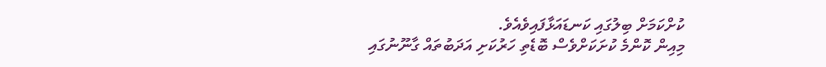ކުށްކަމަށް ބިލުގައި ކަނޑައަޅާފައިވެއެވެ.
މިއިން ކޮންމެ ކުށަކަށްވެސް ބޮޑެތި ހަރުކަށި އަދަބުތައް ގާނޫނުގައި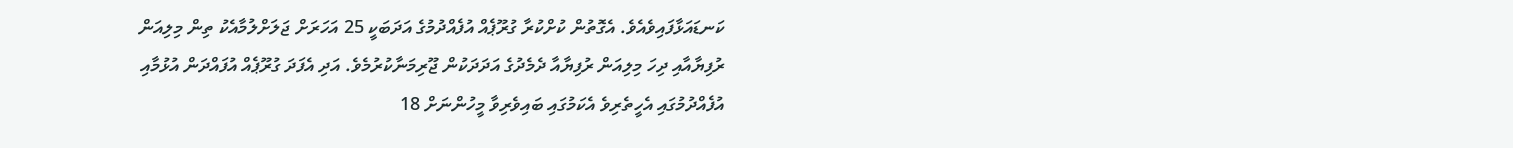ކަނޑައަޅާފައިވެއެވެ. އެގޮތުން ކުށްކުރާ ގުރޫޕެއް އުފެއްދުމުގެ އަދަބަކީ 25 އަހަރަށް ޖަލަށްލުމާއެކު ތިން މިލިއަން ރުފިޔާއާއި ދިހަ މިލިއަން ރުފިޔާއާ ދެމެދުގެ އަދަދަކުން ޖޫރިމަނާކުރުމެވެ. އަދި އެފަދަ ގުރޫޕެއް އުފައްދަން އުޅުމާއި އުފެއްދުމުގައި އެހީތެރިވެ އެކަމުގައި ބައިވެރިވާ މީހުންނަށް 18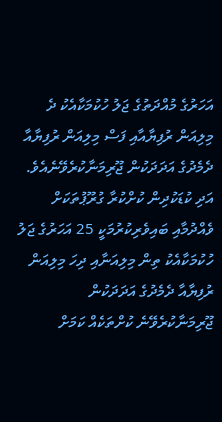އަހަރުގެ މުއްދަތުގެ ޖަލު ހުކުމަކާއެކު ދެ މިލިއަން ރުފިޔާއާއި ފަސް މިލިއަން ރުފިޔާއާ ދެމެދުގެ އަދަދަކުން ޖޫރިމަނާކުރެވޭނެއެވެ.
އަދި ކުޑަކުދިން ކުށްކުރާ ގުރޫޕުތަކަށް ވެއްދުމާއި ބައިވެރިކުރުމަކީ 25 އަހަރުގެ ޖަލު ހުކުމަކާއެކު ތިން މިލިއަނާއި ދިހަ މިލިއަން ރުފިޔާއާ ދެމެދުގެ އަދަދަކުން ޖޫރިމަނާކުރެވޭނެ ކުށްތަކެއް ކަމަށް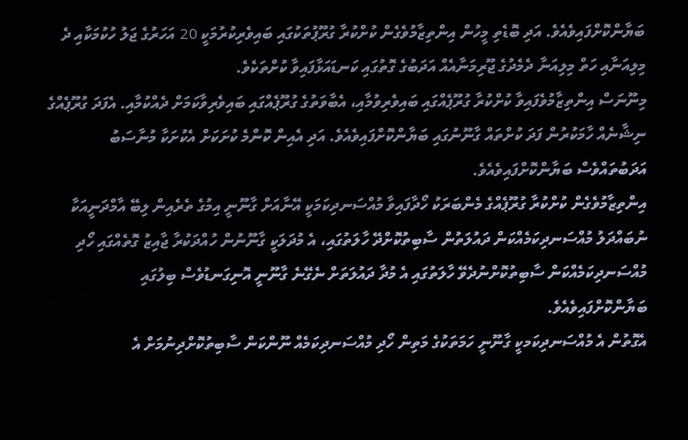ބަޔާންކޮށްފައިވެއެވެ. އަދި ބޮޑެތި މީހުން އިންތިޒާމުވެގެން ކުށްކުރާ ގުރޫޕުތަކުގައި ބައިވެރިކުރުމަކީ 20 އަހަރުގެ ޖަލު ހުކުމަކާއި ދެ މިލިއަނާއި ހަތް މިލިއަނާ ދެމެދުގެ ޖޫރިމަނާއެއް އަދަބުގެ ގޮތުގައި ކަނޑައަޅާފައިވާ ކުށްތަކެވެ.
މިނޫނަސް އިންތިޒާމުވެފައިވާ ކުށްކުރާ ގުރޫޕެއްގައި ބައިވެރިވުމާއި، އެބާވަތުގެ ގުރޫޕެއްގައި ބައިވެރިވާކަމަށް ދެއްކުމާއި. އެފަދަ ގުރޫޕެއްގެ ނިޝާނެއް ހާމަކުރުން ފަދަ ކުށްތައް ގާނޫނުގައި ބަޔާންކޮށްފައިވެއެވެ. އަދި އެއިން ކޮންމެ ކުށަކަށް އެކުށަކާ މުނާސަބު އަދަބުތައްވެސް ބަޔާންކޮށްފައިވެއެވެ.
އިންތިޒާމުވެގެން ކުށްކުރާ ގުރޫޕެއްގެ މެންބަރަކު ހޯދާފައިވާ މުއްސަނދިކަމަކީ އޭނާއަށް ގާނޫނީ އިމުގެ ތެރެއިން ލިބޭ އާމްދަނީއަކާ ނުބައްދަލު މުއްސަނދިކަމެއްކަން ދައުލަތުން ސާބިތުކޮށްދޭ ހާލަތުގައި، އެ މުދަލަކީ ގާނޫނުން ހުއްދަކުރާ ޖާއިޒު ގޮތެއްގައި ހޯދި މުއްސަނދިކަމެއްކަން ސާބިތުކޮށްނުދެވޭ ހާލަތުގައި އެ މުދާ ދައުލަތަށް ނެގޭނެ ގާނޫނީ އޮނިގަނޑުވެސް ބިލުގައި ބަޔާންކޮށްފައިވެއެވެ.
އެގޮތުން އެ މުއްސަނދިކަމކީ ގާނޫނީ ހަމަތަކުގެ މަތިން ހޯދި މުއްސަނދިކަމެއް ނޫންކަން ސާބިތުކޮށްދިނުމަށް އެ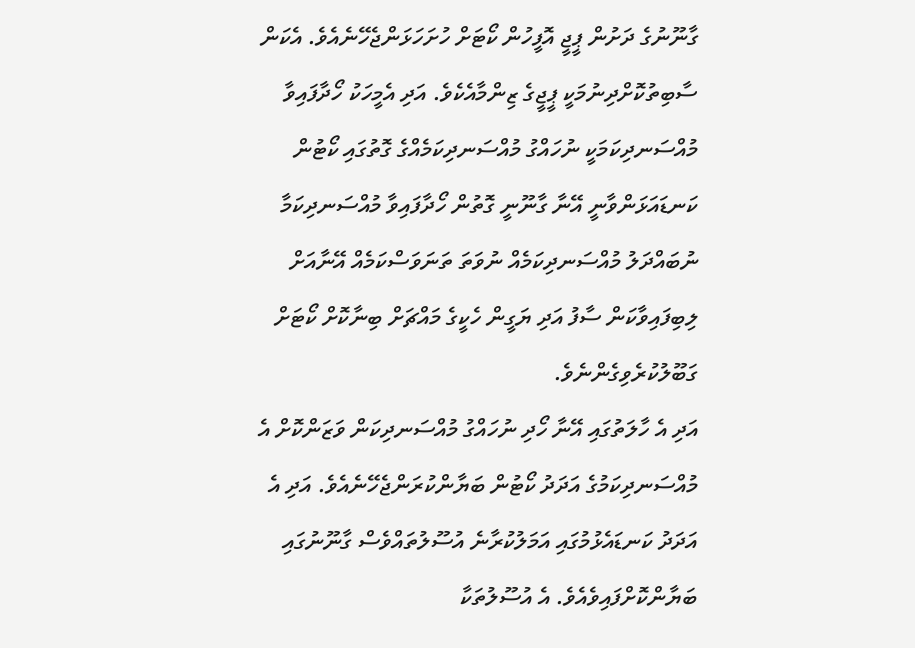ގާނޫނުގެ ދަށުން ޕީޖީ އޮފީހުން ކޯޓަށް ހުށަހަޅަންޖެހޭނެއެވެ. އެކަން ސާބިތުކޮށްދިނުމަކީ ޕީޖީގެ ޒިންމާއެކެވެ. އަދި އެމީހަކު ހޯދާފައިވާ މުއްސަނދިކަމަކީ ނުހައްގު މުއްސަނދިކަމެއްގެ ގޮތުގައި ކޯޓުން ކަނޑައަޅަންވާނީ އޭނާ ގާނޫނީ ގޮތުން ހޯދާފައިވާ މުއްސަނދިކަމާ ނުބައްދަލު މުއްސަނދިކަމެއް ނުވަތަ ތަނަވަސްކަމެއް އޭނާއަށް ލިބިފައިވާކަން ސާފު އަދި ޔަގީން ހެކީގެ މައްޗަށް ބިނާކޮށް ކޯޓަށް ގަބޫލުކުރެވިގެންނެވެ.
އަދި އެ ހާލަތުގައި އޭނާ ހޯދި ނުހައްގު މުއްސަނދިކަން ވަޒަންކޮށް އެ މުއްސަނދިކަމުގެ އަދަދު ކޯޓުން ބަޔާންކުރަންޖެހޭނެއެވެ. އަދި އެ އަދަދު ކަނޑައެޅުމުގައި އަމަލުކުރާނެ އުސޫލުތައްވެސް ގާނޫނުގައި ބަޔާންކޮށްފައިވެއެވެ. އެ އުސޫލުތަކާ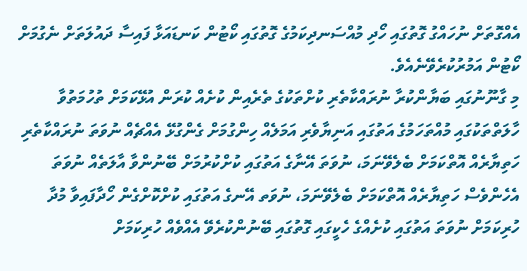އެއްގޮތަށް ނުހައްގު ގޮތުގައި ހޯދި މުއްސަނދިކަމުގެ ގޮތުގައި ކޯޓުން ކަނޑައަޅާ ފައިސާ ދައުލަތަށް ނެގުމަށް ކޯޓުން އަމުރުކުރެވޭނެއެވެ.
މި ގާނޫނުގައި ބަޔާންކުރާ ނުރައްކާތެރި ކުށްތަކުގެ ތެރެއިން ކުށެއް ކުރަން އުޅޭކަމަށް ތުހުމަތުވާ ހާލަތްތަކުގައި މުއްތަހަމުގެ އަތުގައި އަނިޔާވެރި އަމަލެއް ހިންގުމަށް ގެންގުޅޭ އެއްޗެއް ނުވަތަ ނުރައްކާތެރި ހަތިޔާރެއް އޮތްކަމަށް ބެލެވޭނަމަ، ނުވަތަ އޭނާގެ އަތުގައި ކުށްކުރުމަށް ބޭނުންވާ އާލަތެއް ނުވަތަ އެހެންވެސް ހަތިޔާރެއް އޮތްކަމަށް ބެލެވޭނަމަ، ނުވަތ އޭނގެ އަތުގައި ކުށްކޮށްގެން ހޯދާފައިވާ މުދާ ހުރިކަމަށް ނުވަތަ އަތުގައި ކުށެއްގެ ހެކީގައި ގޮތުގައި ބޭނުންކުރެވޭ އެއްވެއް ހުރިކަމަށް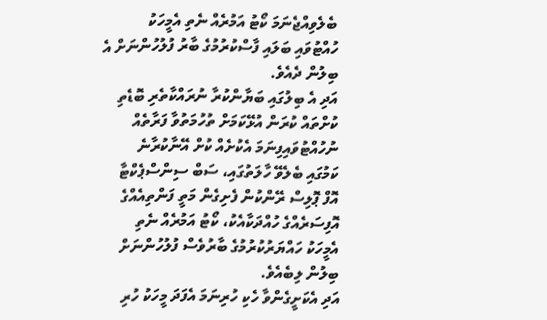ބެލެވިއްޖެނަމަ ކޯޓު އަމުރެއް ނެތި އެމީހަކު ހުއްޓުވައި ބަލައި ފާސްކުރުމުގެ ބާރު ފުލުހުންނަށް އެ ބިލުން ދެއެވެ.
އަދި އެ ބިލުގައި ބަޔާންކުރާ ނުރައްކާތެރި ބޮޑެތި ކުށްތައް ކުރަން އުޅޭކަމަށް ތުހުމަތުވާ ފަރާތެއް ނުހުއްޓުވައިފިނަމަ އެކުށެއް ކުށް އޭނާކުރާނެ ކަމުގައި ބެލެވޭ ހާލަތުގައި، ސަބް ސިންސްޕެކްޓާ އޮފް ޕޮލިސް ރޭންކުން ފެށިގެން މަތީ ފަންތިއެއްގެ އޮފިސަރެއްގެ ހުއްދަކާއެކު، ކޯޓު އަމުރެއް ނެތި އެމީހަކު ހައްޔަރުކުރުމުގެ ބާރުވެސް ފުލުހުންނަށް ބިލުން ލިބެއެވެ.
އަދި އެކަށީގެންވާ ހެކި ހުރިނަމަ އެފަދަ މީހަކު ހުރި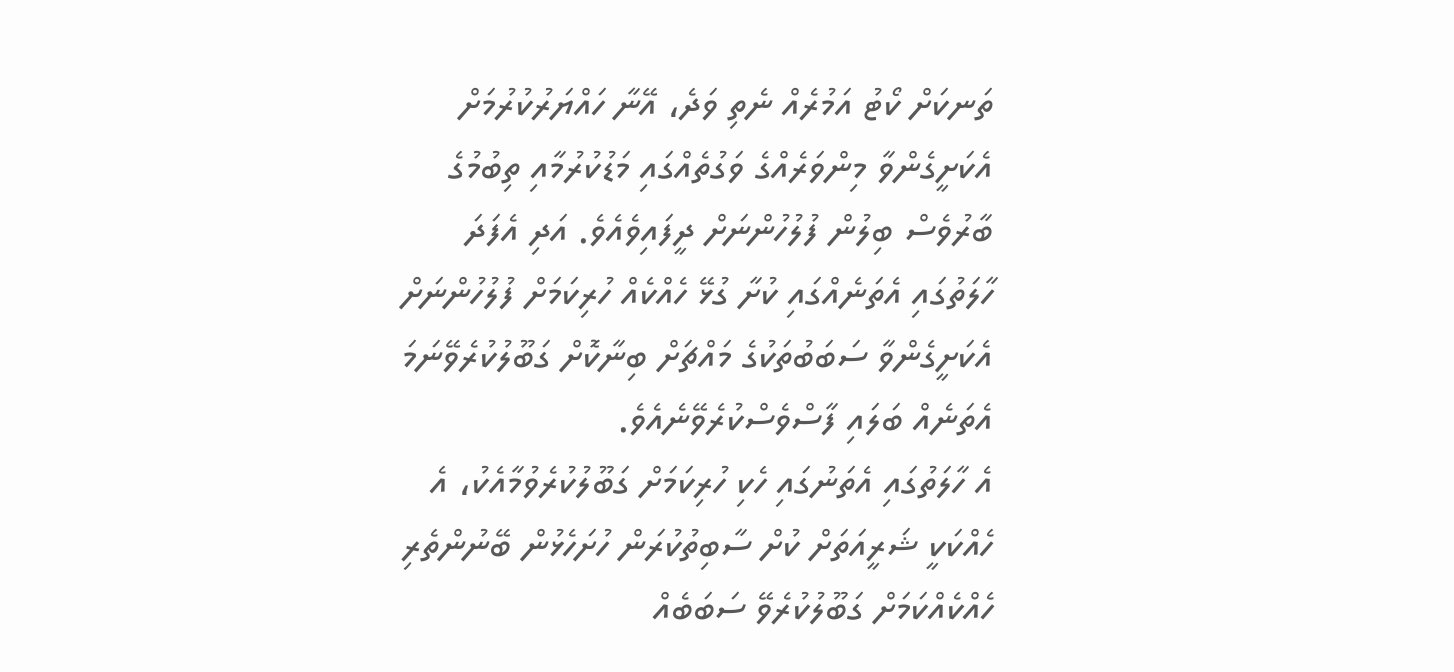ތަނކަށް ކޯޓު އަމުރެއް ނެތި ވަދެ، އޭނާ ހައްޔަރުކުރުމަށް އެކަށީގެންވާ މިންވަރެއްގެ ވަގުތެއްގައި މަޑުކުރުމާއި ތިބުމުގެ ބާރުވެސް ބިލުން ފުލުހުންނަށް ދީފައިވެއެވެ. އަދި އެފަދަ ހާލަތުގައި އެތަނެއްގައި ކުށާ ގުޅޭ ހެއްކެއް ހުރިކަމަށް ފުލުހުންނަށް އެކަށީގެންވާ ސަބަބުތަކުގެ މައްޗަށް ބިނާކޮށް ގަބޫލުކުރެވޭނަމަ އެތަނެއް ބަލައި ފާސްވެސްކުރެވޭނެއެވެ.
އެ ހާލަތުގައި އެތަނުގައި ހެކި ހުރިކަމަށް ގަބޫލުކުރެވުމާއެކު، އެ ހެއްކަކީ ޝަރީއަތަށް ކުށް ސާބިތުކުރަން ހުށަހެޅުން ބޭނުންތެރި ހެއްކެއްކަމަށް ގަބޫލުކުރެވޭ ސަބަބެއް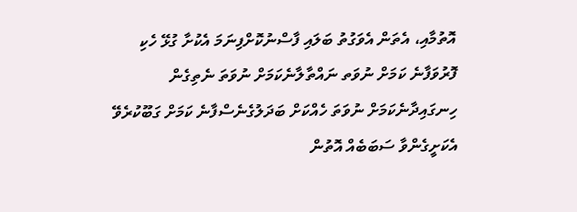އޮތުމާއި، އެތަން އެވަގުތު ބަލައި ފާސްނުކޮށްފިނަމަ އެކުށާ ގުޅޭ ހެކި ފޮރުވަފާނެ ކަމަށް ނުވަތ ނައްތާލާނެކަމަށް ނުވަތަ ނެތިގެން ހިނގައިދާނެކަމަށް ނުވަތަ ހެއްކަށް ބަދަލުގެނެސްފާނެ ކަމަށް ގަބޫކުރެވޭ އެކަށީގެންވާ ސަބަބެއް އޮތުން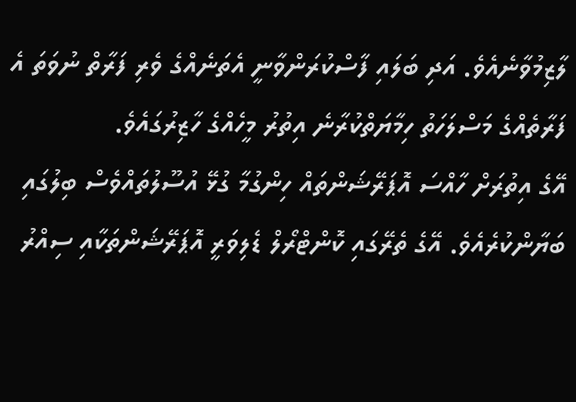ލާޒިމުވާނެއެވެ. އަދި ބަލައި ފާސްކުރަންވާނީ އެތަނެއްގެ ވެރި ފަރާތް ނުވަތަ އެ ފަރާތެއްގެ މަސްލަހަތު ހިމާޔަތްކުރާނެ އިތުރު މީހެއްގެ ހާޒިރުގައެވެ.
އޭގެ އިތުރަށް ހާއްސަ އޮޕަރޭޝަންތައް ހިންގުމާ ގުޅޭ އުސޫލުތައްވެސް ބިލުގައި ބަޔާންކުރެއެވެ. އޭގެ ތެރޭގައި ކޮންޓްރޯލް ޑެލިވަރީ އޮޕަރޭޝަންތަކާއި ސިއްރު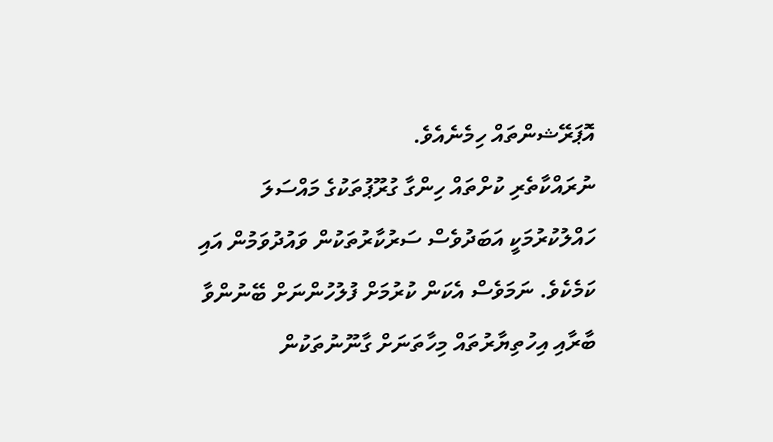އޮޕަރޭޝންތައް ހިމެނެއެވެ.
ނުރައްކާތެރި ކުށްތައް ހިންގާ ގުރޫޕުތަކުގެ މައްސަލަ ހައްލުކުރުމަކީ އަބަދުވެސް ސަރުކާރުތަކުން ވައުދުވަމުން އައި ކަމެކެވެ. ނަމަވެސް އެކަން ކުރުމަށް ފުލުހުންނަށް ބޭނުންވާ ބާރާއި އިހުތިޔާރުތައް މިހާތަނަށް ގާނޫނުތަކުން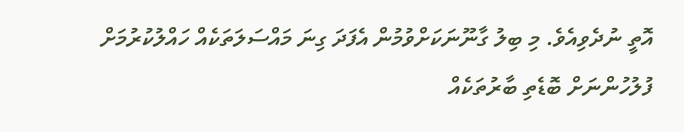އޮތީ ނުދެވިއެވެ. މި ބިލު ގާނޫނަކަށްވުމުން އެފަދަ ގިނަ މައްސަލަތަކެއް ހައްލުކުރުމަށް ފުލުހުންނަށް ބޮޑެތި ބާރުތަކެއް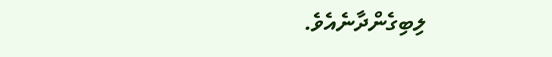ލިބިގެންދާނެއެވެ.